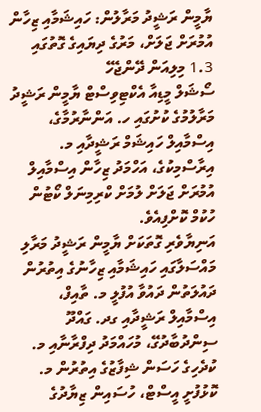ޔާމީން ރަޝީދު މަރާލުން: ހައިޝަމާއި ޒިހާން އުމުރަށް ޖަލަށް، މަރުގެ ދިޔައިގެ ގޮތުގައި 1.3 މިލިއަން ދޭންޖެހޭ
ސޯޝަލް މީޑިއާ އެކްޓިވިސްޓް ޔާމީން ރަޝީދު މަރާލުމުގެ ކުށުގައި ހ. އަންނާރުމާގެ، އިސްމާއިލް ހައިޝަމް ރަޝީދާއި މ. އިރާސްމިކުގެ، އަހްމަދު ޒިހާން އިސްމާއިލް އުމުރަށް ޖަލަށް ލުމަށް ކްރިމިނަލް ކޯޓުން ހުކުމް ކޮށްފިއެވެ.
އަނިޔާވެރި ގޮތަކަށް ޔާމީން ރަޝީދު މަރާލި މައްސަލާގައި ހައިޝަމާއި ޒިހާނުގެ އިތުރުން ދައުލަތުން ދައުވާ އުފުލީ މ. ތާއިފް، އިސްމާއިލް ރަޝީދާއި ގދ. ގައްދޫ ސިންދުބާދުގޭ، މުހައްމަދު ދިފްރާނާއި މ. ކުދެހިގެ ހަސަން ޝިފާޒުގެ އިތުރުން މ. ކޮޅުފުށީ އީސްޓް، ހުސައިން ޒިޔާދުގެ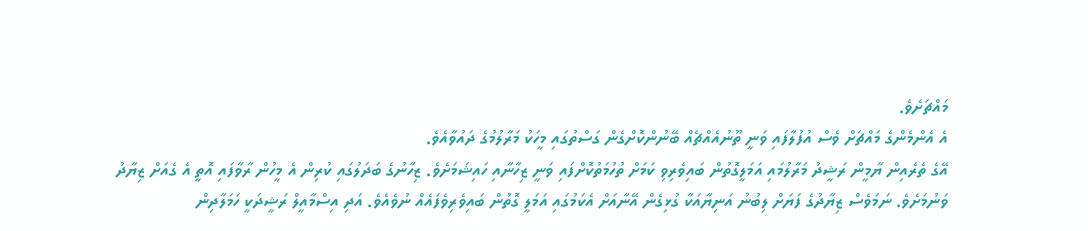މައްޗަށެވެ.
އެ އެންމެންގެ މައްޗަށް ވެސް އުފުލާފައި ވަނީ ތޫނުއެއްޗެއް ބޭނުންކޮށްގެން ގަސްތުގައި މީހަކު މަރާލުމުގެ ދައުވާއެވެ.
އޭގެ ތެރެއިން ޔާމީން ރަޝީދު މަރާލުމައި އަމަލީގޮތުން ބައިވެރިވި ކަމަށް ތުހުމަތުކޮށްފައި ވަނީ ޒިހާނާއި ހައިޝަމަށެވެ. ޒިހާނުގެ ބަދަލުގައި ކުރިން އެ މީހުން ރާވާފައި އޮތީ އެ ގެއަށް ޒިޔާދު ވަނުމަށެވެ. ނަމަވެސް ޒިޔާދުގެ ފަޔަށް ލިބުނު އަނިޔާއަކާ ގުޅިގެން އޭނާއަށް އެކަމުގައި އަމަލީ ގޮތުން ބައިވެރިވެފައެއް ނުވެއެވެ. އަދި އިސްމާއީލް ރަޝީދަކީ ހަމަލާދިން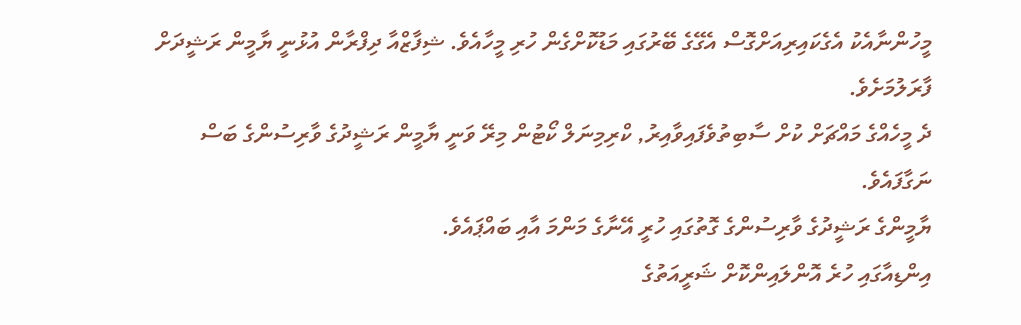މީހުންނާއެކު އެގެކައިރިއަށްގޮސް އެގޭގެ ބޭރުގައި މަޑުކޮށްގެން ހުރި މީހާއެވެ. ޝިފާޒްއާ ދިފްރާން އުޅުނީ ޔާމީން ރަޝީދަށް ފާރަލުމަށެވެ.
ދެ މީހެއްގެ މައްޗަށް ކުށް ސާބިތުވެފައިވާއިރު, ކްރިމިނަލް ކޯޓުން މިރޭ ވަނީ ޔާމީން ރަޝީދުގެ ވާރިސުންގެ ބަސް ނަގާފައެވެ.
ޔާމީންގެ ރަޝީދުގެ ވާރިސުންގެ ގޮތުގައި ހުރީ އޭނާގެ މަންމަ އާއި ބައްޕައެވެ.
އިންޑިއާގައި ހުރެ އޮންލައިންކޮށް ޝަރީއަތުގެ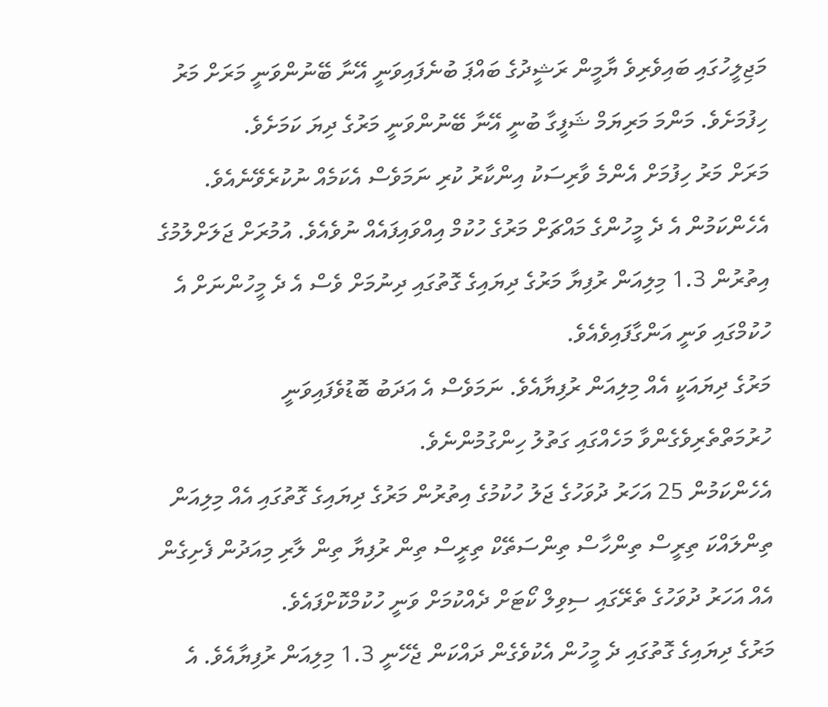މަޖިލީހުގައި ބައިވެރިވެ ޔާމީން ރަޝީދުގެ ބައްޕަ ބުނެފައިވަނީ އޭނާ ބޭނުންވަނީ މަރަށް މަރު ހިފުމަށެވެ. މަންމަ މަރިޔަމް ޝަފީގާ ބުނީ އޭނާ ބޭނުންވަނީ މަރުގެ ދިޔަ ކަމަށެވެ.
މަރަށް މަރު ހިފުމަށް އެންމެ ވާރިސަކު އިންކާރު ކުރި ނަމަވެސް އެކަމެއް ނުކުރެވޭނެއެވެ. އެހެންކަމުން އެ ދެ މީހުންގެ މައްޗަށް މަރުގެ ހުކުމް އިއްވައިފައެއް ނުވެއެވެ. އުމުރަށް ޖަލަށްލުމުގެ އިތުރުން 1.3 މިލިއަން ރުފިޔާ މަރުގެ ދިޔައިގެ ގޮތުގައި ދިނުމަށް ވެސް އެ ދެ މީހުންނަށް އެ ހުކުމްގައި ވަނީ އަންގާފައިވެއެވެ.
މަރުގެ ދިޔައަކީ އެއް މިލިއަން ރުފިޔާއެވެ. ނަމަވެސް އެ އަދަބު ބޮޑުވެފައިވަނީ ހުރުމަތްތެރިވެގެންވާ މަހެއްގައި ގަތުލު ހިންގުމުންނެވެ.
އެހެންކަމުން 25 އަހަރު ދުވަހުގެ ޖަލު ހުކުމުގެ އިތުރުން މަރުގެ ދިޔައިގެ ގޮތުގައި އެއް މިލިއަން ތިންލައްކަ ތިރީސް ތިންހާސް ތިންސަތޭކް ތިރީސް ތިން ރުފިޔާ ތިން ލާރި މިއަދުން ފެށިގެން އެއް އަހަރު ދުވަހުގެ ތެރޭގައި ސިވިލް ކޯޓަށް ދެއްކުމަށް ވަނީ ހުކުމްކޮށްފައެވެ.
މަރުގެ ދިޔައިގެ ގޮތުގައި ދެ މީހުން އެކުވެގެން ދައްކަން ޖެހޭނީ 1.3 މިލިއަން ރުފިޔާއެވެ. އެ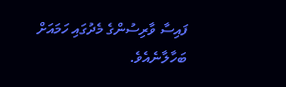ފައިސާ ވާރިސުންގެ މެދުގައި ހަމައަށް ބަހާލާނެއެވެ.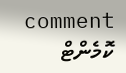comment ކޮމެންޓް